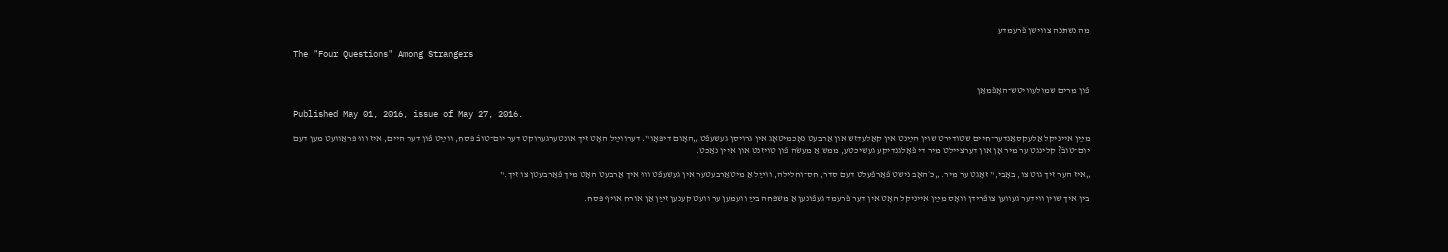מה נשתּנה צווישן פֿרעמדע

The "Four Questions" Among Strangers


פֿון מרים שמולעוויטש־האָפֿמאַן

Published May 01, 2016, issue of May 27, 2016.

מײַן אייניקל אַלעקסאַנדער־חיים שטודירט שוין הײַנט אין קאַלעדזש און אַרבעט נאָכמיטאָג אין גרויסן געשעפֿט „האָום דיפּאָו‟. דערווײַל האָט זיך אונטערגערוקט דער יום־טובֿ פּסח, ווײַט פֿון דער היים, איז וווּ פּראַוועט מען דעם יום־טובֿ? קלינגט ער מיר אָן און דערציילט מיר די פֿאָלגנדיקע געשיכטע, ממש אַ מעשׂה פֿון טויזנט און איין נאַכט.

„איז הער זיך גוט צו, באָבי,‟ זאָגט ער מיר. „כ׳האָב נישט פֿאַרפֿעלט דעם סדר, חס־וחלילה, ווײַל אַ מיטאַרבעטער אין געשעפֿט וווּ איך אַרבעט האָט מיך פֿאַרבעטן צו זיך.‟

בין איך שוין ווידער געווען צופֿרידן וואָס מײַן אייניקל האָט אין דער פֿרעמד געפֿונען אַ משפּחה בײַ וועמען ער וועט קענען זײַן אַן אורח אויף פּסח.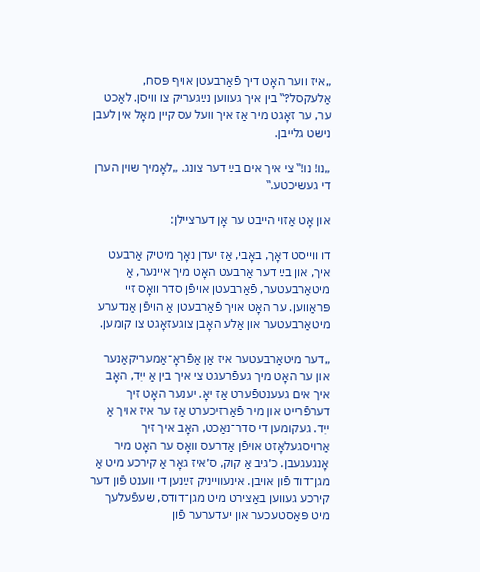„איז ווער האָט דיך פֿאַרבעטן אויף פּסח, אַלעקסל?‟ בין איך געווען נײַגעריק צו וויסן. לאַכט ער, ער זאָגט מיר אַז איך וועל עס קיין מאָל אין לעבן נישט גלייבן.

„נו! נו!‟ צי איך אים בײַ דער צונג. „לאָמיך שוין הערן די געשיכטע.‟

און אָט אַזוי הייבט ער אָן דערציילן:

דו ווייסט דאָך, באָבי, אַז יעדן נאָך מיטיק אַרבעט איך, און בײַ דער אַרבעט האָט מיך איינער, אַ מיטאַרבעטער, פֿאַרבעטן אויפֿן סדר וואָס זיי פּראַווען. ער האָט אויך פֿאַרבעטן אַ הויפֿן אַנדערע מיטאַרבעטער און אַלע האָבן צוגעזאָגט צו קומען.

„דער מיטאַרבעטער איז אַן אַפֿראָ־אַמעריקאַנער און ער האָט מיך געפֿרעגט צי איך בין אַ ייִד, האָב איך אים געענטפֿערט אַז יאָ. יענער האָט זיך דערפֿרייט און מיר פֿאַרזיכערט אַז ער איז אויך אַ ייִד. געקומען די סדר־נאַכט, האָב איך זיך אַרויסגעלאָזט אויפֿן אַדרעס וואָס ער האָט מיר אָנגעגעבן. כ׳גיב אַ קוק, ס׳איז גאָר אַ קירכע מיט אַ מגן־דוד פֿון אויבן. אינעווייניק זײַנען די ווענט פֿון דער קירכע געווען באַצירט מיט מגן־דודס, שעפֿעלעך מיט פּאַסטעכער און יעדערער פֿון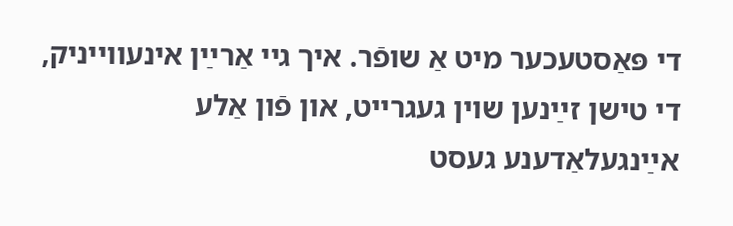די פּאַסטעכער מיט אַ שופֿר. איך גיי אַרײַן אינעווייניק, די טישן זײַנען שוין געגרייט, און פֿון אַלע אײַנגעלאַדענע געסט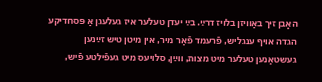האָבן זיך באַוויזן בלויז דרײַ. בײַ יעדן טעלער איז געלעגן אַ פּסחדיקע הגדה אויף ענגליש, פֿרעמד פֿאַר מיר, אין מיטן טיש זײַנען געשטאַנען טעלער מיט מצות, ווײַן, סלויעס מיט געפֿילטע פֿיש,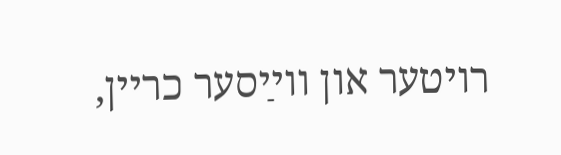רויטער און ווײַסער כריין,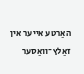האַרטע אייער אין זאַלץ־וואַסער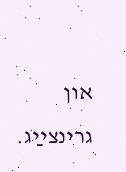און גרינצײַג.